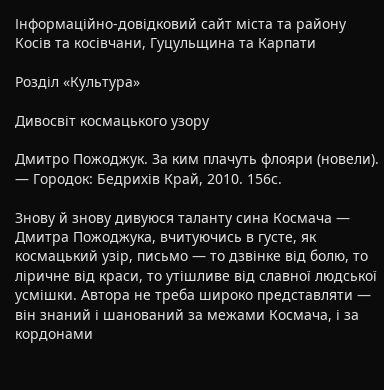Інформаційно-довідковий сайт міста та району
Косів та косівчани, Гуцульщина та Карпати

Розділ «Культура»

Дивосвіт космацького узору

Дмитро Пожоджук. За ким плачуть флояри (новели). — Городок: Бедрихів Край, 2010. 156с.

Знову й знову дивуюся таланту сина Космача — Дмитра Пожоджука, вчитуючись в густе, як космацький узір, письмо — то дзвінке від болю, то ліричне від краси, то утішливе від славної людської усмішки. Автора не треба широко представляти — він знаний і шанований за межами Космача, і за кордонами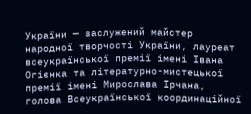України — заслужений майстер народної творчості України, лауреат всеукраїнської премії імені Івана Огієнка та літературно-мистецької премії імені Мирослава Ірчана, голова Всеукраїнської координаційної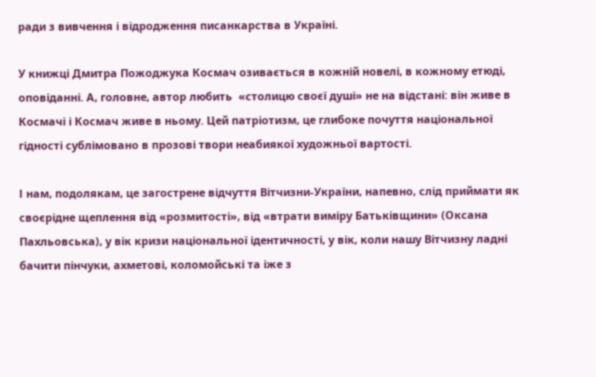ради з вивчення і відродження писанкарства в Україні.

У книжці Дмитра Пожоджука Космач озивається в кожній новелі, в кожному етюді, оповіданні. А, головне, автор любить  «столицю своєї душі» не на відстані: він живе в Космачі і Космач живе в ньому. Цей патріотизм, це глибоке почуття національної гідності сублімовано в прозові твори неабиякої художньої вартості.

І нам, подолякам, це загострене відчуття Вітчизни-України, напевно, слід приймати як своєрідне щеплення від «розмитості», від «втрати виміру Батьківщини» (Оксана Пахльовська), у вік кризи національної ідентичності, у вік, коли нашу Вітчизну ладні бачити пінчуки, ахметові, коломойські та іже з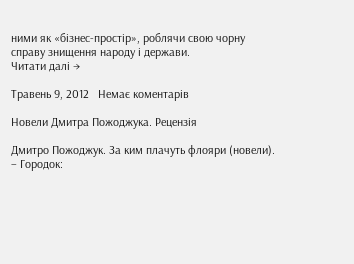ними як «бізнес-простір», роблячи свою чорну справу знищення народу і держави.
Читати далі →

Травень 9, 2012   Немає коментарів

Новели Дмитра Пожоджука. Рецензія

Дмитро Пожоджук. За ким плачуть флояри (новели). – Городок: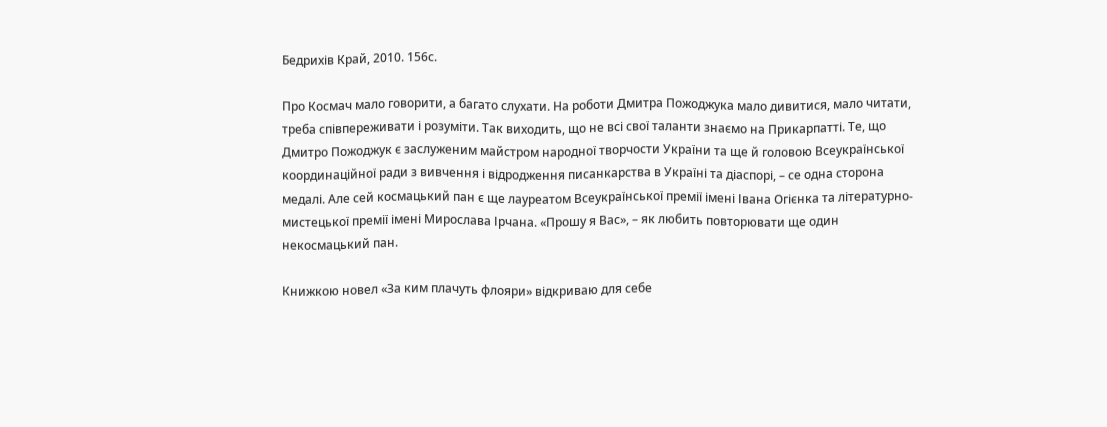Бедрихів Край, 2010. 156с.

Про Космач мало говорити, а багато слухати. На роботи Дмитра Пожоджука мало дивитися, мало читати, треба співпереживати і розуміти. Так виходить, що не всі свої таланти знаємо на Прикарпатті. Те, що Дмитро Пожоджук є заслуженим майстром народної творчости України та ще й головою Всеукраїнської координаційної ради з вивчення і відродження писанкарства в Україні та діаспорі, – се одна сторона медалі. Але сей космацький пан є ще лауреатом Всеукраїнської премії імені Івана Огієнка та літературно-мистецької премії імені Мирослава Ірчана. «Прошу я Вас», – як любить повторювати ще один некосмацький пан.

Книжкою новел «За ким плачуть флояри» відкриваю для себе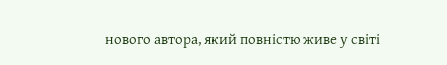нового автора, який повністю живе у світі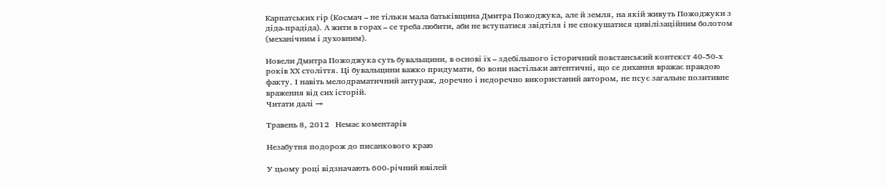Карпатських гір (Космач – не тільки мала батьківщина Дмитра Пожоджука, але й земля, на якій живуть Пожоджуки з діда-прадіда). А жити в горах – се треба любити, аби не вступатися звідтіля і не спокушатися цивілізаційним болотом (механічним і духовним).

Новели Дмитра Пожоджука суть бувальщини, в основі їх – здебільшого історичний повстанський контекст 40-50-х років ХХ століття. Ці бувальщини важко придумати, бо вони настільки автентичні, що се дихання вражає правдою факту. І навіть мелодраматичний антураж, доречно і недоречно використаний автором, не псує загальне позитивне враження від сих історій.
Читати далі →

Травень 8, 2012   Немає коментарів

Незабутня подорож до писанкового краю

У цьому році відзначають 600-річний ювілей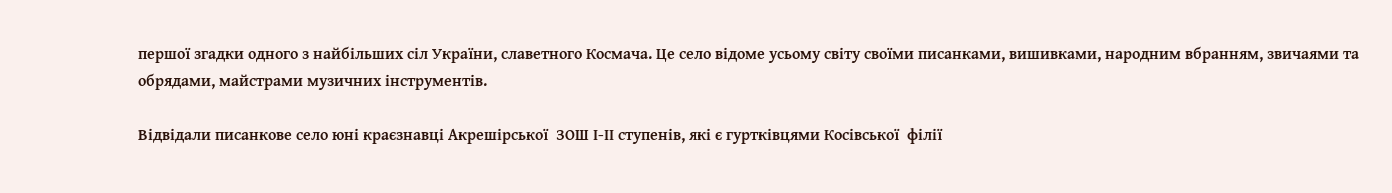першої згадки одного з найбільших сіл України, славетного Космача. Це село відоме усьому світу своїми писанками, вишивками, народним вбранням, звичаями та обрядами, майстрами музичних інструментів.

Відвідали писанкове село юні краєзнавці Акрешірської  ЗОШ І-ІІ ступенів, які є гуртківцями Косівської  філії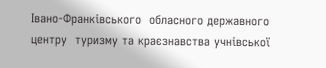Івано-Франківського  обласного державного  центру  туризму та краєзнавства учнівської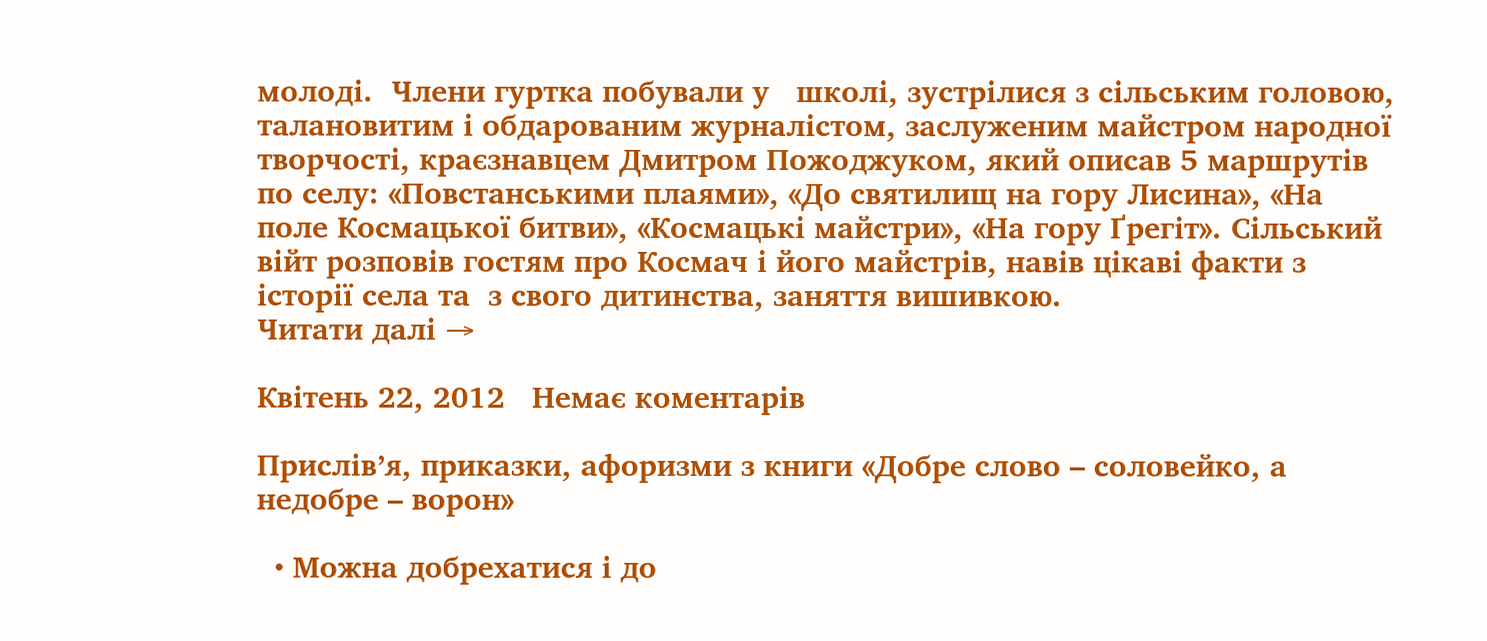молоді.  Члени гуртка побували у   школі, зустрілися з сільським головою, талановитим і обдарованим журналістом, заслуженим майстром народної творчості, краєзнавцем Дмитром Пожоджуком, який описав 5 маршрутів по селу: «Повстанськими плаями», «До святилищ на гору Лисина», «На поле Космацької битви», «Космацькі майстри», «На гору Ґрегіт». Сільський війт розповів гостям про Космач і його майстрів, навів цікаві факти з історії села та  з свого дитинства, заняття вишивкою.
Читати далі →

Квітень 22, 2012   Немає коментарів

Прислів’я, приказки, афоризми з книги «Добре слово – соловейко, а недобре – ворон»

  • Можна добрехатися і до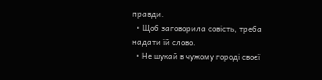правди.
  • Щоб заговорила совість, треба надати їй слово.
  • Не шукай в чужому городі своєї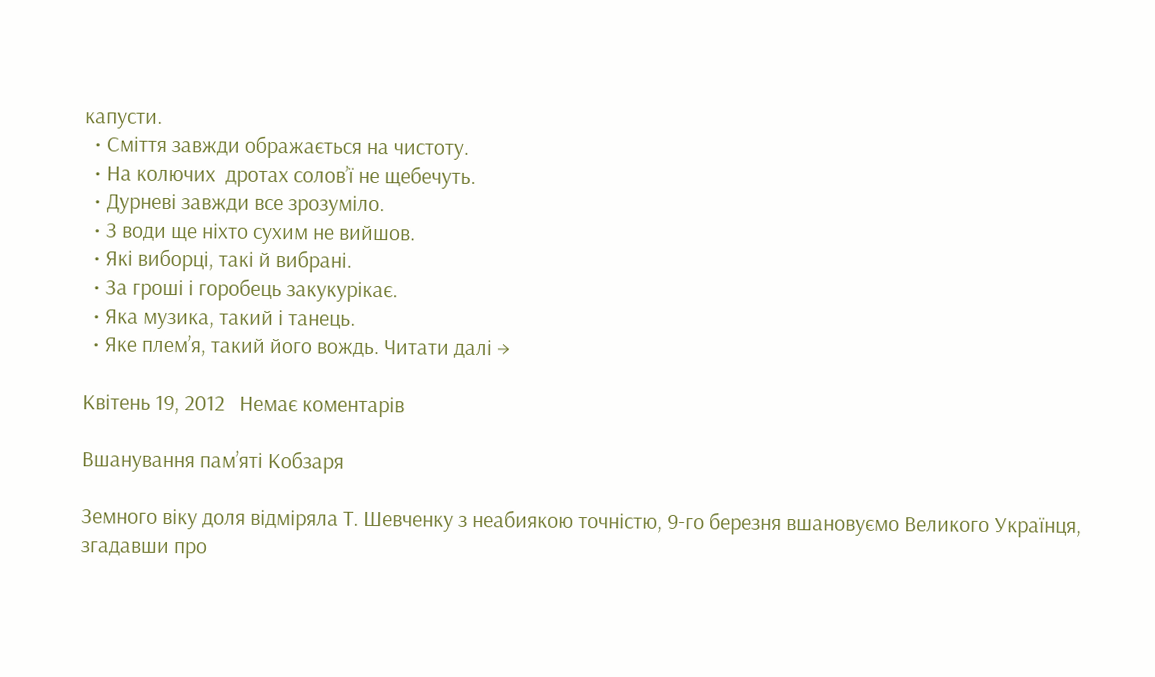капусти.
  • Сміття завжди ображається на чистоту.
  • На колючих  дротах солов’ї не щебечуть.
  • Дурневі завжди все зрозуміло.
  • З води ще ніхто сухим не вийшов.
  • Які виборці, такі й вибрані.
  • За гроші і горобець закукурікає.
  • Яка музика, такий і танець.
  • Яке плем’я, такий його вождь. Читати далі →

Квітень 19, 2012   Немає коментарів

Вшанування пам’яті Кобзаря

Земного віку доля відміряла Т. Шевченку з неабиякою точністю, 9-го березня вшановуємо Великого Українця, згадавши про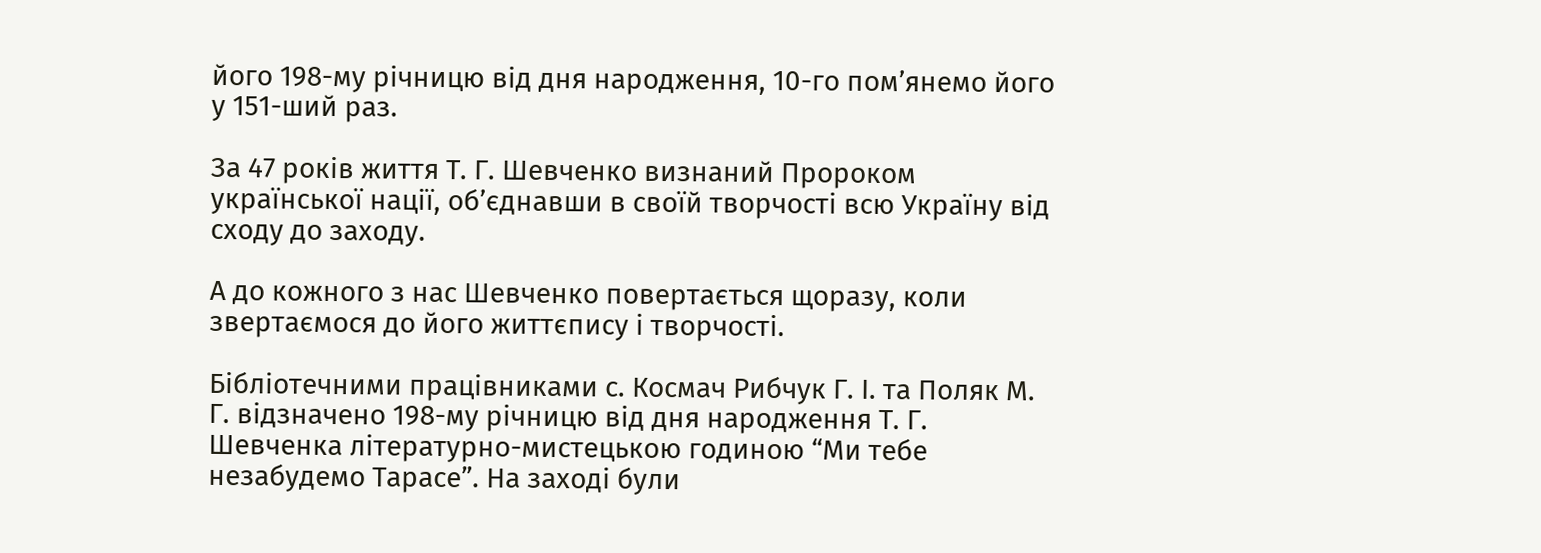його 198-му річницю від дня народження, 10-го пом’янемо його у 151-ший раз.

За 47 років життя Т. Г. Шевченко визнаний Пророком української нації, об’єднавши в своїй творчості всю Україну від сходу до заходу.

А до кожного з нас Шевченко повертається щоразу, коли звертаємося до його життєпису і творчості.

Бібліотечними працівниками с. Космач Рибчук Г. І. та Поляк М. Г. відзначено 198-му річницю від дня народження Т. Г. Шевченка літературно-мистецькою годиною “Ми тебе незабудемо Тарасе”. На заході були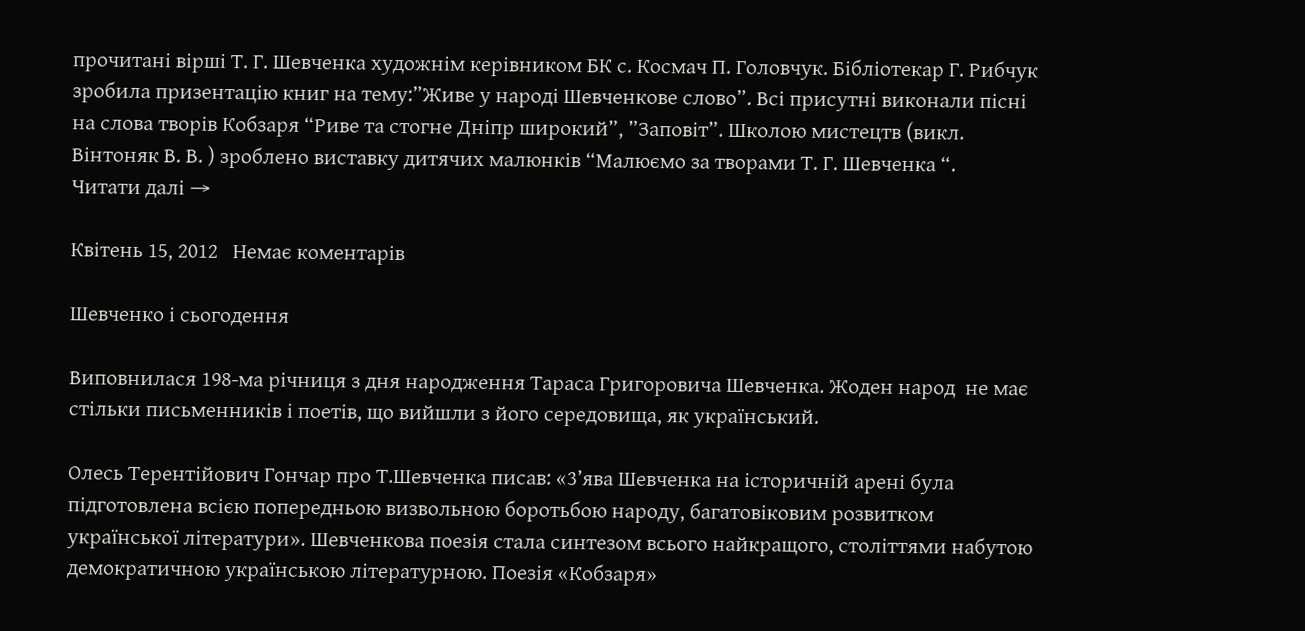прочитані вірші Т. Г. Шевченка художнім керівником БК с. Космач П. Головчук. Бібліотекар Г. Рибчук зробила призентацію книг на тему:”Живе у народі Шевченкове слово”. Всі присутні виконали пісні на слова творів Кобзаря “Риве та стогне Дніпр широкий”, ”Заповіт”. Школою мистецтв (викл. Вінтоняк В. В. ) зроблено виставку дитячих малюнків “Малюємо за творами Т. Г. Шевченка “.
Читати далі →

Квітень 15, 2012   Немає коментарів

Шевченко і сьогодення

Виповнилася 198-ма річниця з дня народження Тараса Григоровича Шевченка. Жоден народ  не має стільки письменників і поетів, що вийшли з його середовища, як український.

Олесь Терентійович Гончар про Т.Шевченка писав: «3’ява Шевченка на історичній арені була підготовлена всією попередньою визвольною боротьбою народу, багатовіковим розвитком української літератури». Шевченкова поезія стала синтезом всього найкращого, століттями набутою демократичною українською літературною. Поезія «Кобзаря»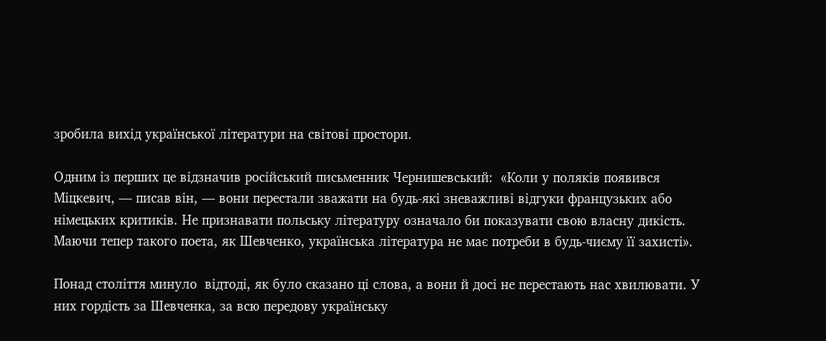зробила вихід української літератури на світові простори.

Одним із перших це відзначив російський письменник Чернишевський:  «Коли у поляків появився Міцкевич, — писав він, — вони перестали зважати на будь-які зневажливі відгуки французьких або німецьких критиків. Не признавати польську літературу означало би показувати свою власну дикість. Маючи тепер такого поета, як Шевченко, українська література не має потреби в будь-чиєму її захисті».

Понад століття минуло  відтоді, як було сказано ці слова, а вони й досі не перестають нас хвилювати. У них гордість за Шевченка, за всю передову українську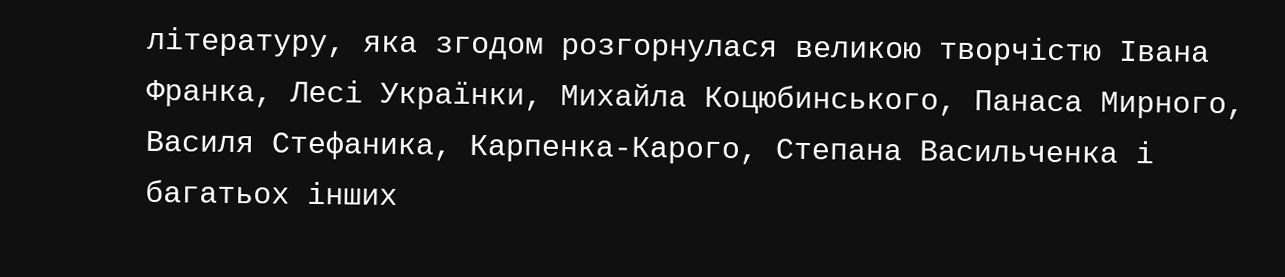літературу, яка згодом розгорнулася великою творчістю Івана Франка, Лесі Українки, Михайла Коцюбинського, Панаса Мирного, Василя Стефаника, Карпенка-Карого, Степана Васильченка і багатьох інших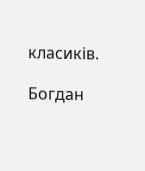класиків.

Богдан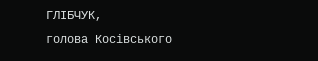ГЛІБЧУК,
голова Косівського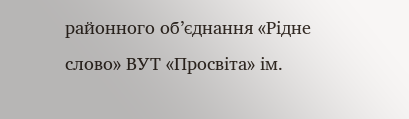районного об’єднання «Рідне слово» ВУТ «Просвіта» ім.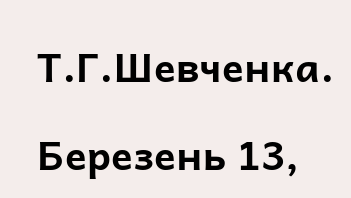Т.Г.Шевченка.

Березень 13,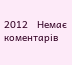2012   Немає коментарів